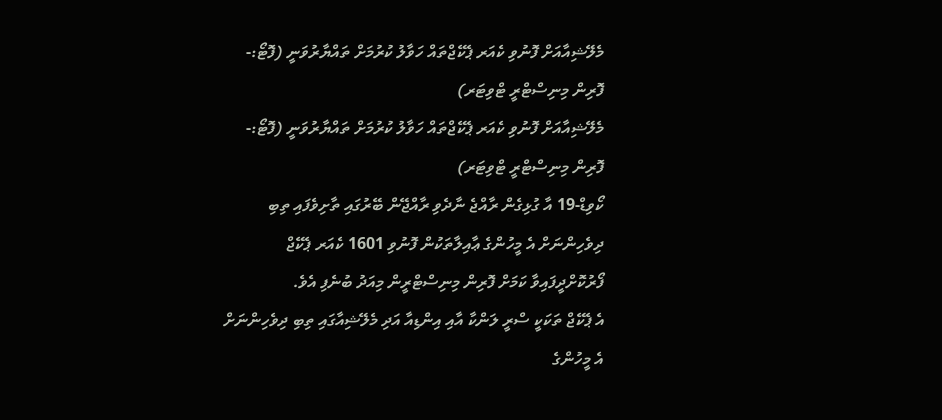މެލޭޝިއާއަށް ފޮނުވި ކެއަރ ޕެކޭޖްތައް ހަވާލު ކުރުމަށް ތައްޔާރުވަނީ (ފޮޓޯ:- ފޮރިން މިނިސްޓްރީ ޓްވިޓަރ)
މެލޭޝިއާއަށް ފޮނުވި ކެއަރ ޕެކޭޖްތައް ހަވާލު ކުރުމަށް ތައްޔާރުވަނީ (ފޮޓޯ:- ފޮރިން މިނިސްޓްރީ ޓްވިޓަރ)
ކޯވިޑް-19 އާ ގުޅިގެން ރާއްޖެ ނާދެވި ރާއްޖޭން ބޭރުގައި ތާށިވެފައި ތިބި ދިވެހިންނަށް އެ މީހުންގެ ޢާއިލާތަކުން ފޮނުވި 1601 ކެއަރ ޕެކޭޖް ފޯރުކޮށްދީފައިވާ ކަމަށް ފޮރިން މިނިސްޓްރީން މިއަދު ބުނެފި އެވެ.
އެ ޕެކޭޖް ތަކަކީ ސްރީ ލަންކާ އާއި އިންޑިއާ އަދި މެލޭޝިއާގައި ތިބި ދިވެހިންނަށް އެ މީހުންގެ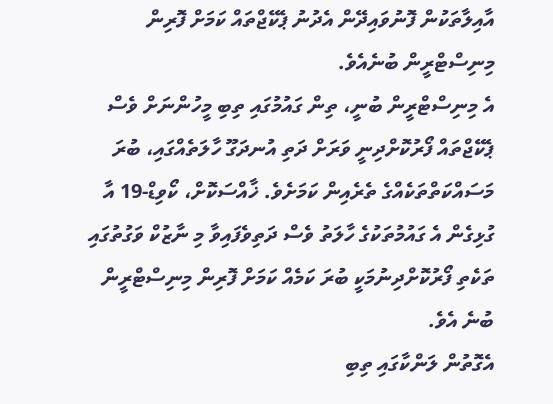އާއިލާތަކުން ފޮނުވައިދޭން އެދުނު ޕެކޭޖްތައް ކަމަށް ފޮރިން މިނިސްޓްރީން ބުނެއެވެ.
އެ މިނިސްޓްރީން ބުނީ، ތިން ގައުމުގައި ތިބި މީހުންނަށް ވެސް ޕެކޭޖްތައް ފޯރުކޮށްދިނީ ވަރަށް ދަތި އުނދަގޫ ހާލަތެއްގައި، ބުރަ މަސައްކަތްތަކެއްގެ ތެރެއިން ކަމަށެވެ. ޚާއްސަކޮށް، ކޯވިޑް-19 އާ ގުޅިގެން އެ ގައުމުތަކުގެ ހާލަތު ވެސް ދަތިވެފައިވާ މި ނާޒުކް ވަގުތުގައި ތަކެތި ފޯރުކޮށްދިނުމަކީ ބުރަ ކަމެއް ކަމަށް ފޮރިން މިނިސްޓްރީން ބުނެ އެވެ.
އެގޮތުން ލަންކާގައި ތިބި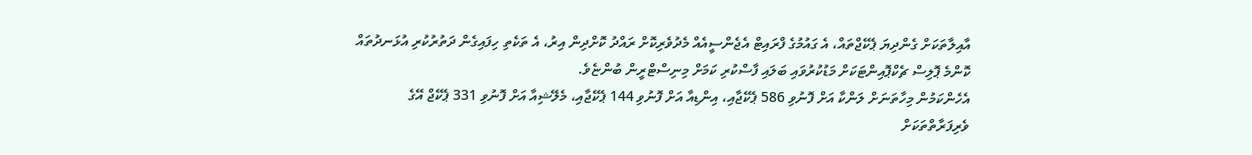އާއިލާތަކަށް ގެންދިޔަ ޕެކޭޖްތައް، އެ ގައުމުގެ ފްރައިޓް އެޖެންސީއެއް މެދުވެރިކޮށް ރައްދު ކޮށްދިން އިރު، އެ ތަކެތި ހިފައިގެން ދަތުރުކުރި އުޅަނދުތައް ކޮންމެ ޕޮލިސް ޗެކްޕޮއިންޓަކަށް މަޑުކުރުވައި ބަލައި ފާސްކުރި ކަމަށް މިނިސްޓްރީން ބުންޏެވެ.
އެހެންކަމުން މިހާތަނަށް ލަންކާ އަށް ފޮނުވި 586 ޕެކޭޖާއި، އިންޑިއާ އަށް ފޮނުވި 144 ޕެކޭޖާއި، މެލޭޝިއާ އަށް ފޮނުވި 331 ޕެކޭޖް އޭގެ ވެރިފަރާތްތަކަށް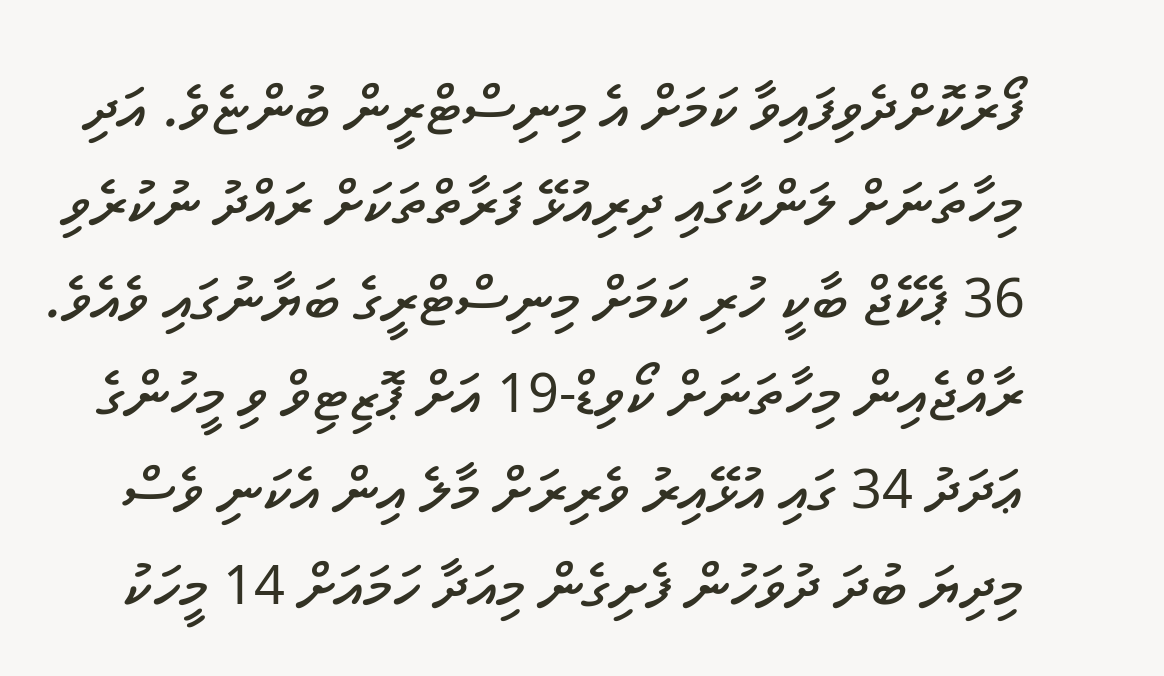ފޯރުކޮށްދެވިފައިވާ ކަމަށް އެ މިނިސްޓްރީން ބުންޏެވެ. އަދި މިހާތަނަށް ލަންކާގައި ދިރިއުޅޭ ފަރާތްތަކަށް ރައްދު ނުކުރެވި 36 ޕެކޭޖް ބާކީ ހުރި ކަމަށް މިނިސްޓްރީގެ ބަޔާނުގައި ވެއެވެ.
ރާއްޖެއިން މިހާތަނަށް ކޯވިޑް-19 އަށް ޕޮޒިޓިވް ވި މީހުންގެ ޢަދަދު 34 ގައި އުޅޭއިރު ވެރިރަށް މާލެ އިން އެކަނި ވެސް މިދިޔަ ބުދަ ދުވަހުން ފެށިގެން މިއަދާ ހަމައަށް 14 މީހަކު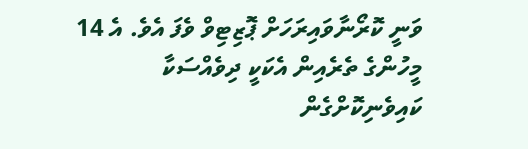ވަނީ ކޮރޯނާވައިރަހަށް ޕޮޒިޓިވް ވެފަ އެވެ. އެ 14 މީހުންގެ ތެރެއިން އެކަކީ ދިވެއްސަކާ ކައިވެނިކޮށްގެން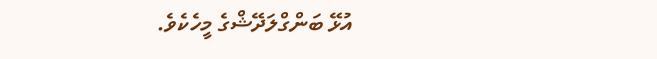އުޅޭ ބަންގްލަދޭޝްގެ މީހެކެވެ.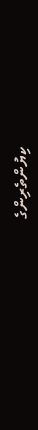ކިޔުންތެރިންގެ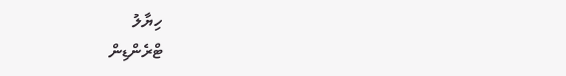ހިޔާލު
ޓްރެންޑިން